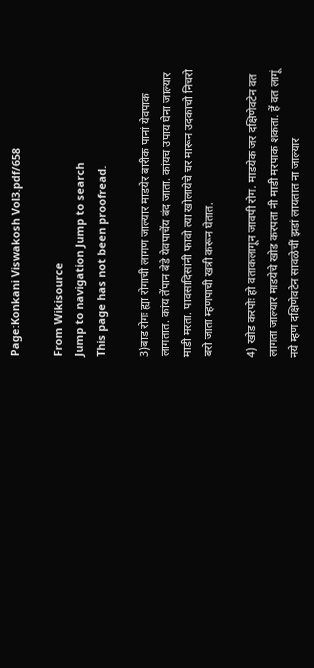Page:Konkani Viswakosh Vol3.pdf/658

From Wikisource
Jump to navigation Jump to search
This page has not been proofread.

3)बाड रोगः ह्या रोगाची लागण जाल्यार माडयेर बारीक पानां येवपाक लागतात. कांय तेंपान बेडे येवपाचेंय बंद जाता. कांयच उपाय घेना जाल्यार माडी मरता. पावसादिसांनी फावो त्या खोलायेचे चर मारून उदकाचो निचरो बरो जाता म्हणपाची खत्री करून घेतात.

4) खोड करपोः हो वताकलागून जावपी रोग. माडयेक जर दक्षिणेवटेन वत लागता जाल्यार माडयेचे खोड करपता नी माडी मरपाक शकता. हें वत लागूं नये म्हण दक्षिणेवटेन सावळेचीं झडां लायतात ना जाल्यार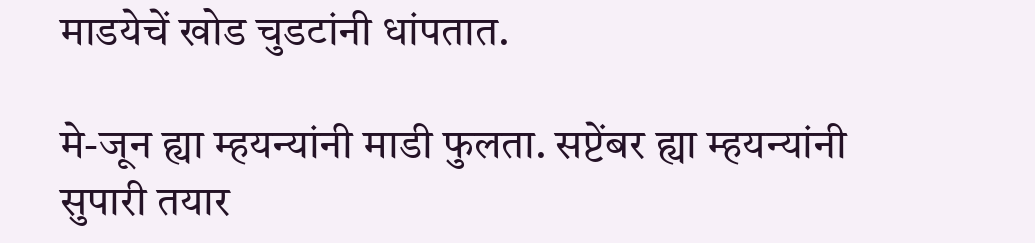माडयेचें खोड चुडटांनी धांपतात.

मे-जून ह्या म्हयन्यांनी माडी फुलता. सप्टेंबर ह्या म्हयन्यांनी सुपारी तयार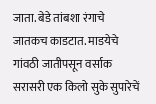जाता. बेडे तांबशा रंगाचे जातकच काडटात. माडयेचे गांवठी जातीपसून वर्साक सरासरी एक किलो सुके सुपारेचें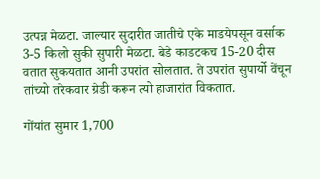उत्पन्न मेळटा. जाल्यार सुदारीत जातीचे एके माडयेपसून वर्साक 3-5 किलो सुकी सुपारी मेळटा. बेडे काडटकच 15-20 दीस वतात सुकयतात आनी उपरांत सोलतात. ते उपरांत सुपार्यो वेंचून तांच्यो तरेकवार ग्रेडी करून त्यो हाजारांत विकतात.

गोंयांत सुमार 1,700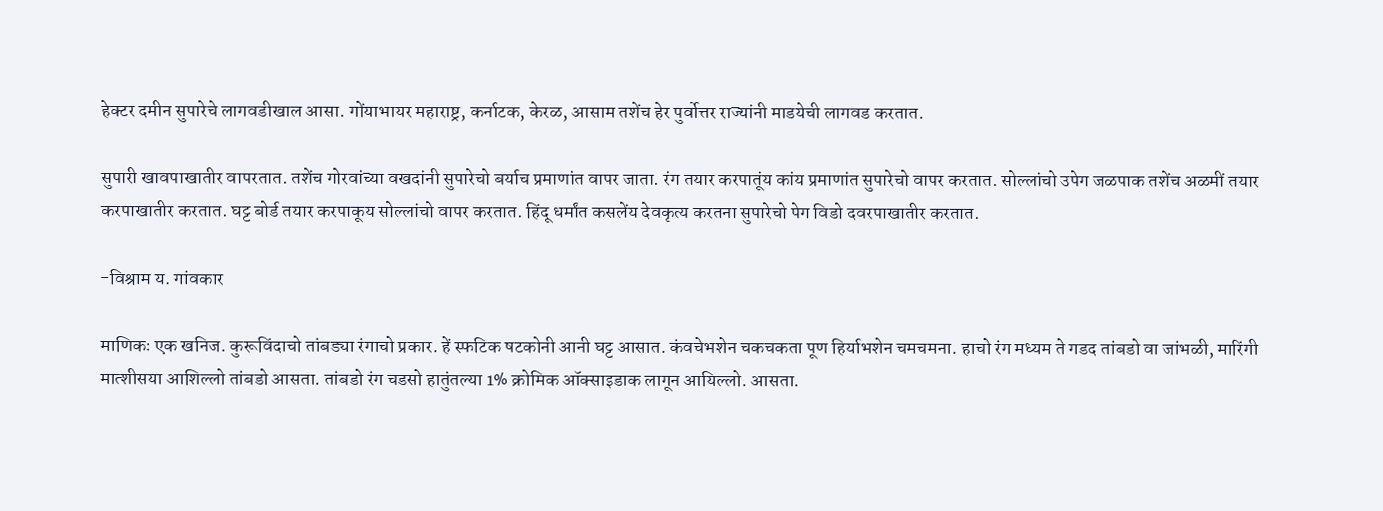हेक्टर दमीन सुपारेचे लागवडीखाल आसा. गोंयाभायर महाराष्ट्र, कर्नाटक, केरळ, आसाम तशेंच हेर पुर्वोत्तर राज्यांनी माडयेची लागवड करतात.

सुपारी खावपाखातीर वापरतात. तशेंच गोरवांच्या वखदांनी सुपारेचो बर्याच प्रमाणांत वापर जाता. रंग तयार करपातूंय कांय प्रमाणांत सुपारेचो वापर करतात. सोल्लांचो उपेग जळपाक तशेंच अळमीं तयार करपाखातीर करतात. घट्ट बोर्ड तयार करपाकूय सोल्लांचो वापर करतात. हिंदू धर्मांत कसलेंय देवकृत्य करतना सुपारेचो पेग विडो दवरपाखातीर करतात.

-विश्राम य. गांवकार

माणिकः एक खनिज. कुरूविंदाचो तांबड्या रंगाचो प्रकार. हें स्फटिक षटकोनी आनी घट्ट आसात. कंवचेभशेन चकचकता पूण हिर्याभशेन चमचमना. हाचो रंग मध्यम ते गडद तांबडो वा जांभळी, मारिंगी मात्शीसया आशिल्लो तांबडो आसता. तांबडो रंग चडसो हातुंतल्या 1% क्रोमिक ऑक्साइडाक लागून आयिल्लो. आसता.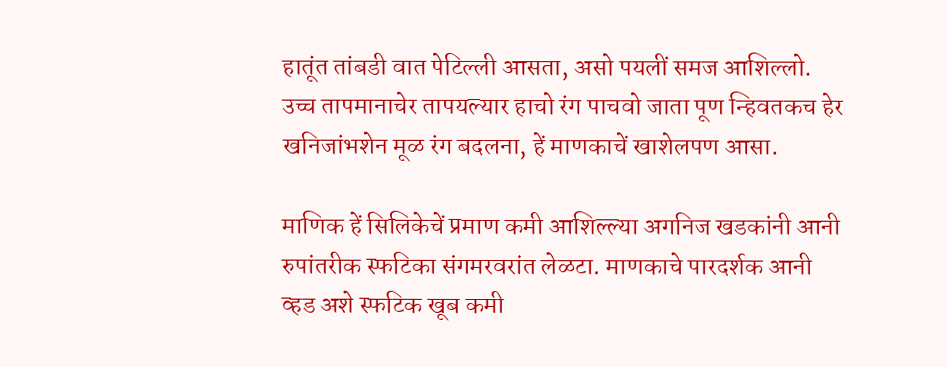हातूंत तांबडी वात पेटिल्ली आसता, असो पयलीं समज आशिल्लो. उच्च तापमानाचेर तापयल्यार हाचो रंग पाचवो जाता पूण न्हिवतकच हेर खनिजांभशेन मूळ रंग बदलना, हें माणकाचें खाशेलपण आसा.

माणिक हें सिलिकेचें प्रमाण कमी आशिल्ल्या अगनिज खडकांनी आनी रुपांतरीक स्फटिका संगमरवरांत लेळटा. माणकाचे पारदर्शक आनी व्हड अशे स्फटिक खूब कमी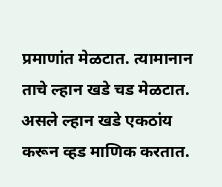प्रमाणांत मेळटात. त्यामानान ताचे ल्हान खडे चड मेळटात. असले ल्हान खडे एकठांय करून व्हड माणिक करतात.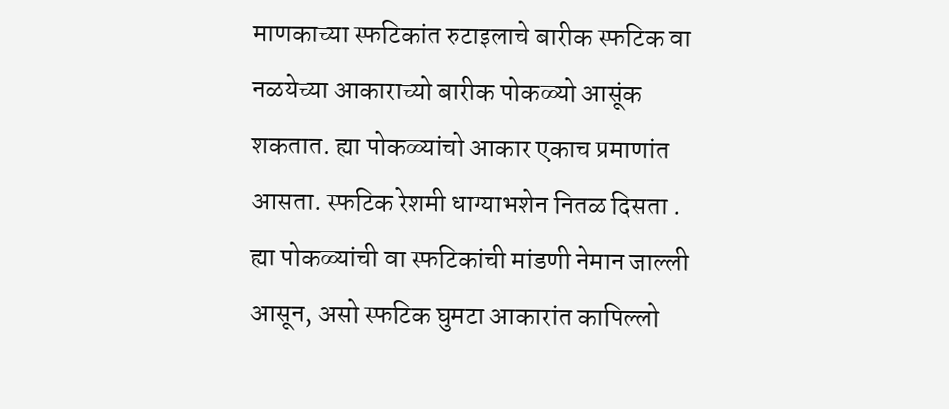माणकाच्या स्फटिकांत रुटाइलाचे बारीक स्फटिक वा नळयेच्या आकाराच्यो बारीक पोकळ्यो आसूंक शकतात. ह्या पोकळ्यांचो आकार एकाच प्रमाणांत आसता. स्फटिक रेशमी धाग्याभशेन नितळ दिसता . ह्या पोकळ्यांची वा स्फटिकांची मांडणी नेमान जाल्ली आसून, असो स्फटिक घुमटा आकारांत कापिल्लो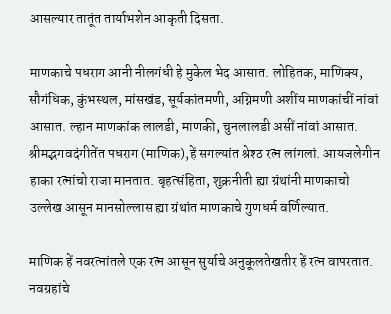आसल्यार तातूंत तार्याभशेन आकृती दिसता.

माणकाचे पधराग आनी नीलगंधी हे मुकेल भेद आसात. लोहितक, माणिक्य, सौगंधिक, कुंभस्थल, मांसखंड, सूर्यकांतमणी, अग्निमणी अशींय माणकांचीं नांवां आसात. ल्हान माणकांक लालडी, माणकी, चुनलालडी असीं नांवां आसात. श्रीमद्भगवदंगीतेंत पधराग (माणिक),हें सगल्यांत श्रेश्ठ रत्न लांगलां. आयजलेगीन हाका रत्नांचो राजा मानतात. बृहत्संहिता, शुक्रनीती ह्या ग्रंथांनी माणकाचो उल्लेख आसून मानसोल्लास ह्या ग्रंथांत माणकाचे गुणधर्म वर्णिल्यात.

माणिक हें नवरत्नांतले एक रत्न आसून सुर्याचे अनुकूलतेखतीर हें रत्न वापरतात. नवग्रहांचे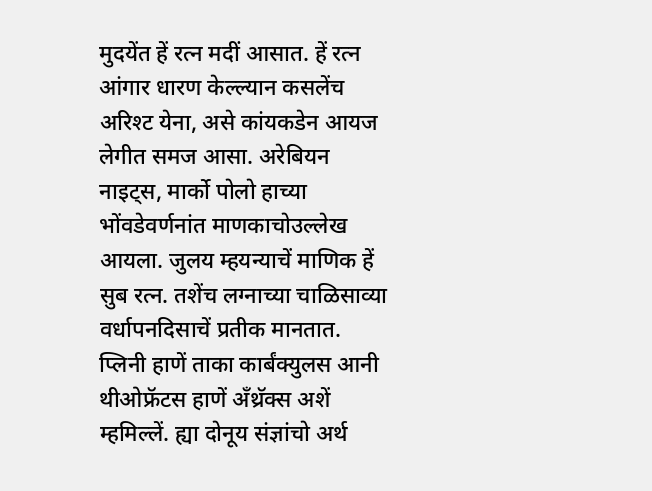मुदयेंत हें रत्न मदीं आसात. हें रत्न आंगार धारण केल्ल्यान कसलेंच अरिश्ट येना, असे कांयकडेन आयज लेगीत समज आसा. अरेबियन नाइट्स, मार्को पोलो हाच्या भोंवडेवर्णनांत माणकाचोउल्लेख आयला. जुलय म्हयन्याचें माणिक हें सुब रत्न. तशेंच लग्नाच्या चाळिसाव्या वर्धापनदिसाचें प्रतीक मानतात. प्लिनी हाणें ताका कार्बंक्युलस आनी थीओफ्रॅटस हाणें अँथ्रॅक्स अशें म्हमिल्लें. ह्या दोनूय संज्ञांचो अर्थ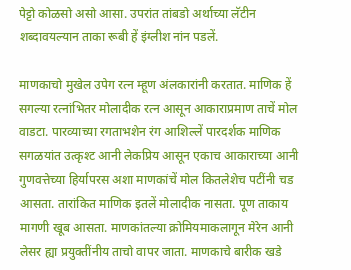पेट्टो कोळसो असो आसा. उपरांत तांबडो अर्थाच्या लॅटीन शब्दावयल्यान ताका रूबी हें इंग्लीश नांन पडलें.

माणकाचो मुखेल उपेग रत्न म्हूण अंलकारांनी करतात. माणिक हें सगल्या रत्नांभितर मोलादीक रत्न आसून आकाराप्रमाण ताचें मोल वाडटा. पारव्याच्या रगताभशेन रंग आशिल्लें पारदर्शक माणिक सगळयांत उत्कृश्ट आनी लेकप्रिय आसून एकाच आकाराच्या आनी गुणवत्तेच्या हिर्यापरस अशा माणकांचें मोल कितलेशेच पटींनी चड आसता. तारांकित माणिक इतलें मोलादीक नासता. पूण ताकाय मागणी खूब आसता. माणकांतल्या क्रोमियमाकलागून मेरेन आनी लेसर ह्या प्रयुक्तींनीय ताचो वापर जाता. माणकाचे बारीक खडे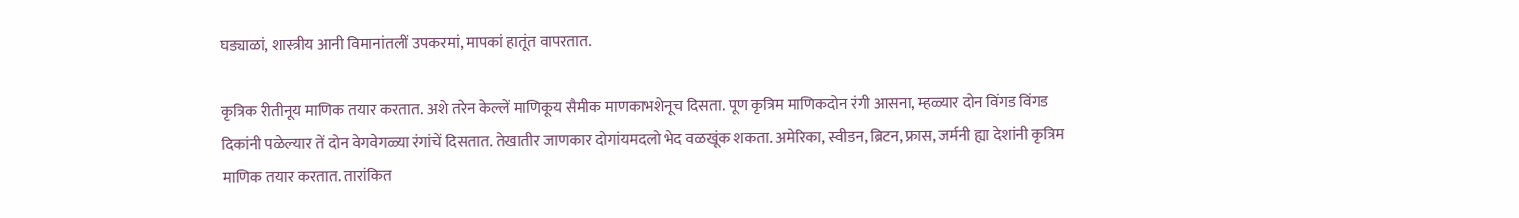घड्याळां, शास्त्रीय आनी विमानांतलीं उपकरमां, मापकां हातूंत वापरतात.

कृत्रिक रीतीनूय माणिक तयार करतात. अशे तरेन केल्लें माणिकूय सैमीक माणकाभशेनूच दिसता. पूण कृत्रिम माणिकदोन रंगी आसना, म्हळ्यार दोन विंगड विंगड दिकांनी पळेल्यार तें दोन वेगवेगळ्या रंगांचें दिसतात. तेखातीर जाणकार दोगांयमदलो भेद वळखूंक शकता. अमेरिका, स्वीडन, ब्रिटन, फ्रास, जर्मनी ह्या देशांनी कृत्रिम माणिक तयार करतात. तारांकित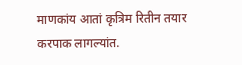माणकांय आतां कृत्रिम रितीन तयार करपाक लागल्यांत.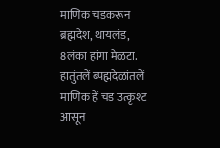माणिक चडकरून ब्रह्मदेश, थायलंड, 8लंका हांगा मेळटा. हातुंतलें ब्पह्मदेळांतलें माणिक हें चड उत्कृश्ट आसून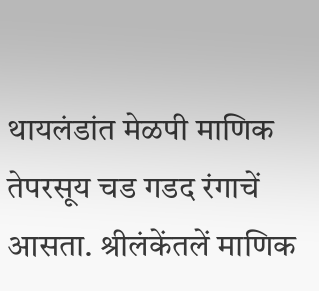थायलंडांत मेळपी माणिक तेपरसूय चड गडद रंगाचें आसता. श्रीलंकेंतलें माणिक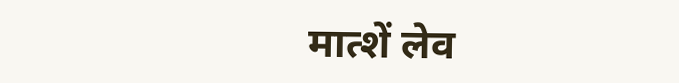मात्शें लेव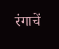रंगाचें